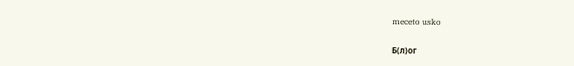meceto usko

Б(л)ог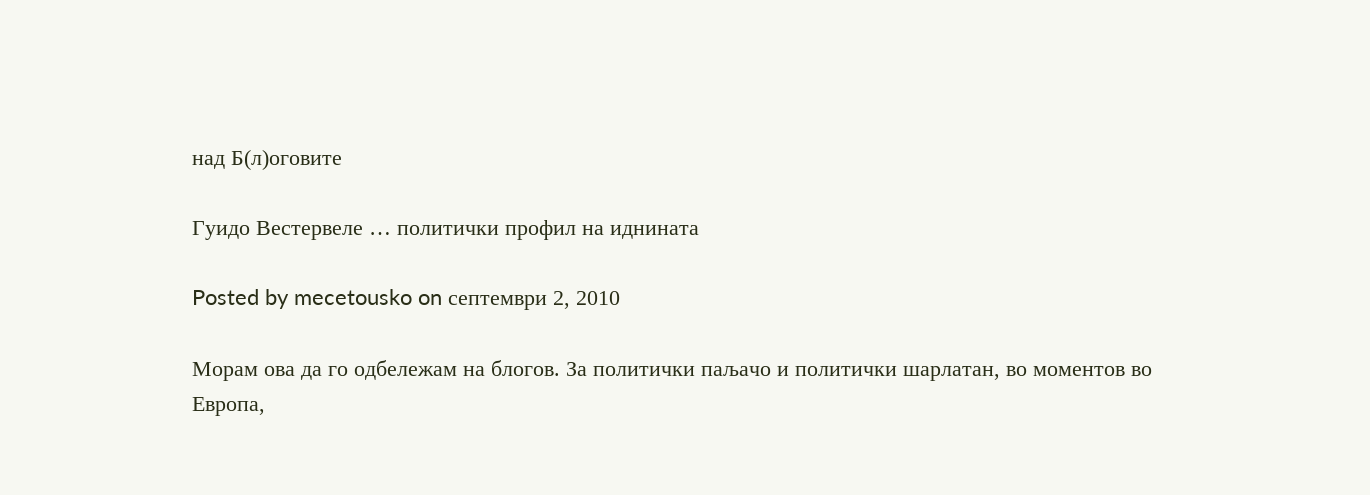над Б(л)оговите

Гуидо Вестервеле … политички профил на иднината

Posted by mecetousko on септември 2, 2010

Морам ова да го одбележам на блогов. За политички паљачо и политички шарлатан, во моментов во Европа,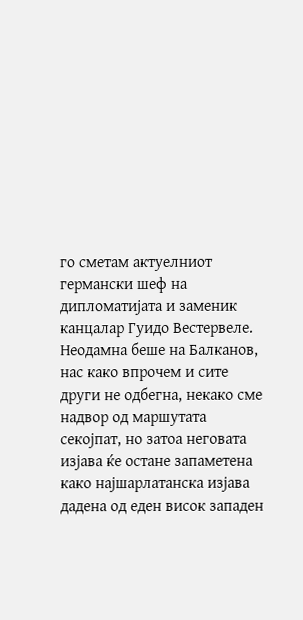го сметам актуелниот германски шеф на дипломатијата и заменик канцалар Гуидо Вестервеле. Неодамна беше на Балканов, нас како впрочем и сите други не одбегна, некако сме надвор од маршутата секојпат, но затоа неговата изјава ќе остане запаметена како најшарлатанска изјава дадена од еден висок западен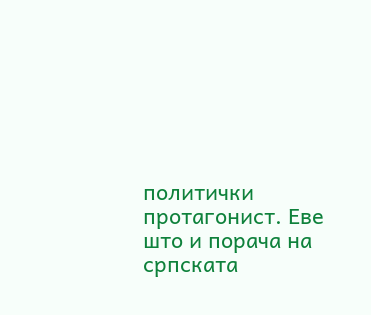политички протагонист. Еве што и порача на српската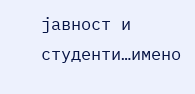јавност и студенти…имено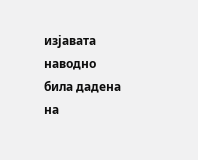изјавата наводно била дадена на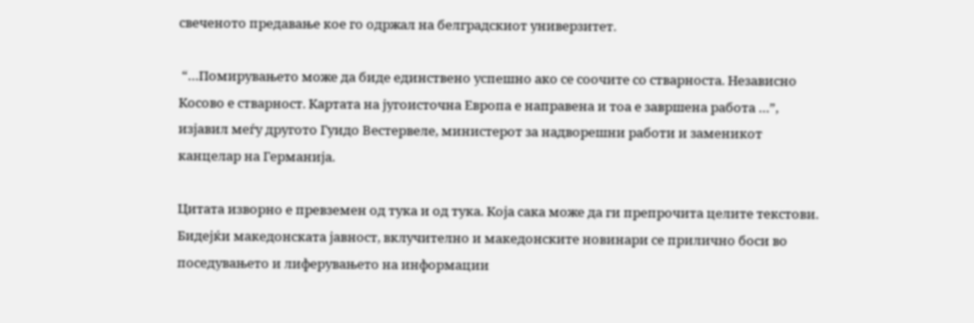свеченото предавање кое го одржал на белградскиот универзитет.

 “…Помирувањето може да биде единствено успешно ако се соочите со стварноста. Независно Косово е стварност. Картата на југоисточна Европа е направена и тоа е завршена работа …”, изјавил меѓу другото Гуидо Вестервеле, министерот за надворешни работи и заменикот канцелар на Германија.

Цитата изворно е превземен од тука и од тука. Која сака може да ги препрочита целите текстови. Бидејќи македонската јавност, вклучително и македонските новинари се прилично боси во поседувањето и лиферувањето на информации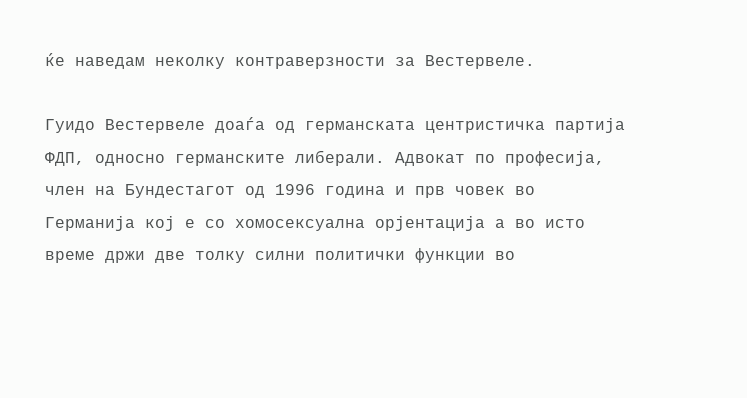ќе наведам неколку контраверзности за Вестервеле.

Гуидо Вестервеле доаѓа од германската центристичка партија ФДП, односно германските либерали. Адвокат по професија, член на Бундестагот од 1996 година и прв човек во Германија кој е со хомосексуална орјентација а во исто време држи две толку силни политички функции во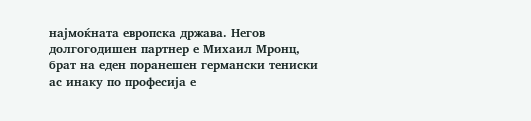најмоќната европска држава. Негов долгогодишен партнер е Михаил Мронц, брат на еден поранешен германски тениски ас инаку по професија е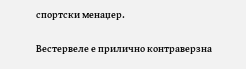спортски менаџер.

Вестервеле е прилично контраверзна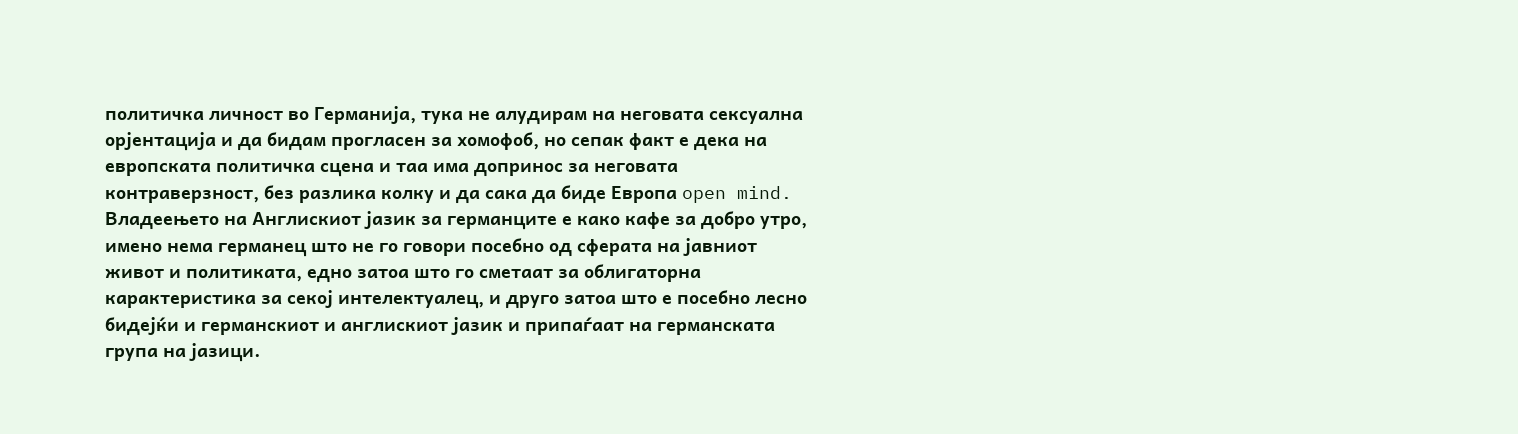политичка личност во Германија, тука не алудирам на неговата сексуална орјентација и да бидам прогласен за хомофоб, но сепак факт е дека на европската политичка сцена и таа има допринос за неговата контраверзност, без разлика колку и да сака да биде Европа open mind. Владеењето на Англискиот јазик за германците е како кафе за добро утро, имено нема германец што не го говори посебно од сферата на јавниот живот и политиката, едно затоа што го сметаат за облигаторна карактеристика за секој интелектуалец, и друго затоа што е посебно лесно бидејќи и германскиот и англискиот јазик и припаѓаат на германската група на јазици.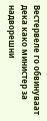Вестервеле го обвинуваат дека како министер за надворешни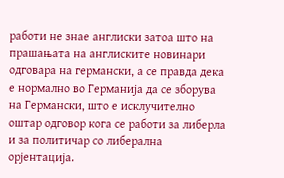работи не знае англиски затоа што на прашањата на англиските новинари одговара на германски, а се правда дека е нормално во Германија да се зборува на Германски, што е исклучително оштар одговор кога се работи за либерла и за политичар со либерална орјентација.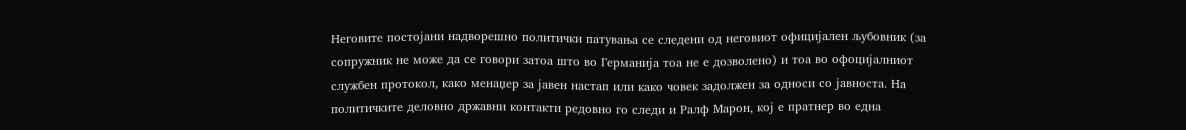Неговите постојани надворешно политички патувања се следени од неговиот официјален љубовник (за сопружник не може да се говори затоа што во Германија тоа не е дозволено) и тоа во офоцијалниот службен протокол, како менаџер за јавен настап или како човек задолжен за односи со јавноста. На политичките деловно државни контакти редовно го следи и Ралф Марон, кој е пратнер во една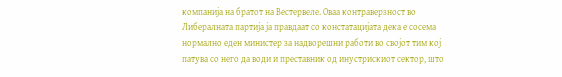компанија на братот на Вестервеле. Оваа контраверзност во Либералната партија ја правдаат со констатацијата дека е сосема нормално еден министер за надворешни работи во својот тим кој патува со него да води и преставник од инустрискиот сектор, што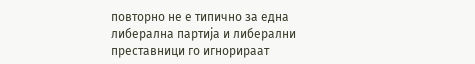повторно не е типично за една либерална партија и либерални преставници го игнорираат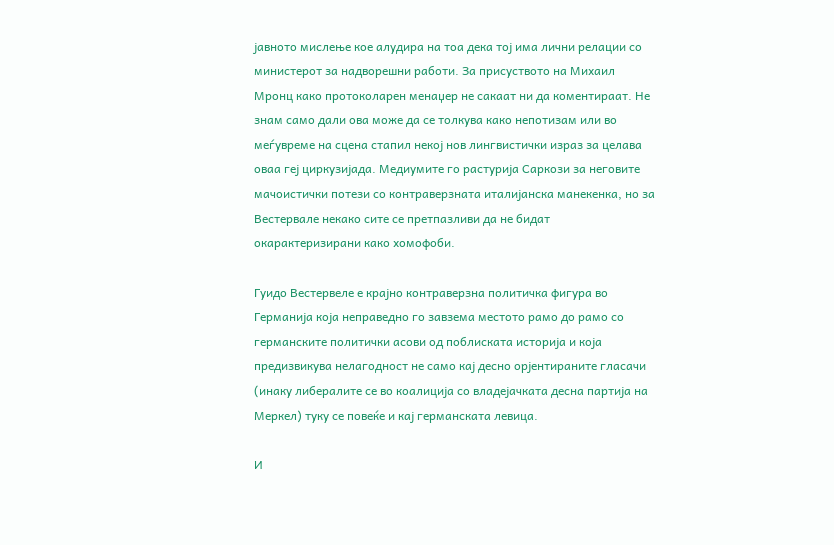јавното мислење кое алудира на тоа дека тој има лични релации со министерот за надворешни работи. За присуството на Михаил Мронц како протоколарен менаџер не сакаат ни да коментираат. Не знам само дали ова може да се толкува како непотизам или во меѓувреме на сцена стапил некој нов лингвистички израз за целава оваа геј циркузијада. Медиумите го растурија Саркози за неговите мачоистички потези со контраверзната италијанска манекенка, но за Вестервале некако сите се претпазливи да не бидат окарактеризирани како хомофоби.

Гуидо Вестервеле е крајно контраверзна политичка фигура во Германија која неправедно го завзема местото рамо до рамо со германските политички асови од поблиската историја и која предизвикува нелагодност не само кај десно орјентираните гласачи (инаку либералите се во коалиција со владејачката десна партија на Меркел) туку се повеќе и кај германската левица.

И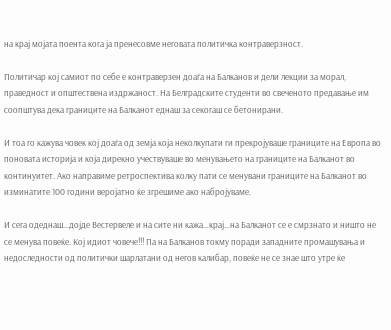на крај мојата поента кога ја пренесовме неговата политичка контраверзност.

Политичар кој самиот по себе е контраверзен доаѓа на Балканов и дели лекции за морал, праведност и општествена издржаност. На Белградските студенти во свеченото предавање им соопштува дека границите на Балканот еднаш за секогаш се бетонирани.

И тоа го кажува човек кој доаѓа од земја која неколкупати ги прекројуваше границите на Европа во поновата историја и која дирекно учествуваше во менувањето на границите на Балканот во континуитет. Ако направиме ретроспектива колку пати се менувани границите на Балканот во изминатите 100 години веројатно ќе згрешиме ако набројуваме.

И сега одеднаш…дојде Вестервеле и на сите ни кажа…крај…на Балканот се е смрзнато и ништо не се менува повеќе. Кој идиот човече!!! Па на Балканов токму поради западните промашувања и недоследности од политички шарлатани од негов калибар, повеќе не се знае што утре ќе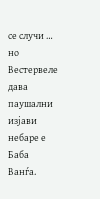се случи … но Вестервеле дава паушални изјави небаре е Баба Ванѓа.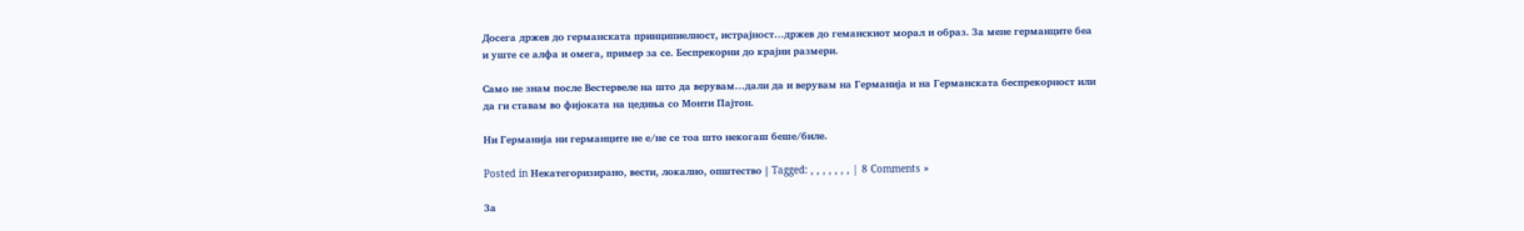Досега држев до германската принципиелност, истрајност…држев до геманскиот морал и образ. За мене германците беа и уште се алфа и омега, пример за се. Беспрекорни до крајни размери.

Само не знам после Вестервеле на што да верувам…дали да и верувам на Германија и на Германската беспрекорност или да ги ставам во фијоката на цедиња со Монти Пајтон.

Ни Германија ни германците не е/не се тоа што некогаш беше/биле.

Posted in Некатегоризирано, вести, локално, општество | Tagged: , , , , , , , | 8 Comments »

За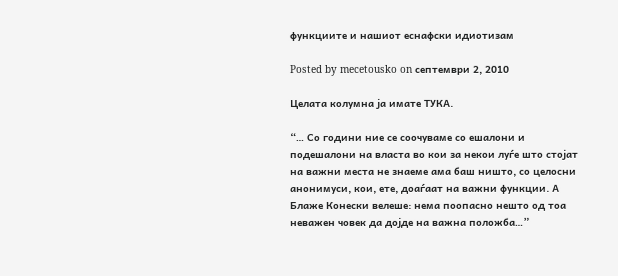функциите и нашиот еснафски идиотизам

Posted by mecetousko on септември 2, 2010

Целата колумна ја имате ТУКА.

“… Со години ние се соочуваме со ешалони и подешалони на власта во кои за некои луѓе што стојат на важни места не знаеме ама баш ништо, со целосни анонимуси, кои, ете, доаѓаат на важни функции. А Блаже Конески велеше: нема поопасно нешто од тоа неважен човек да дојде на важна положба…”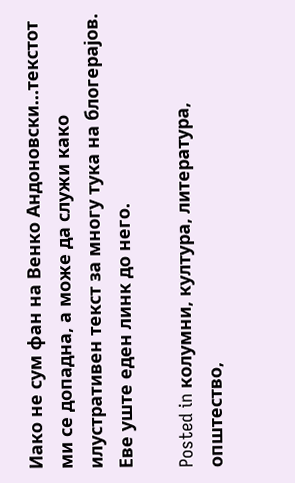Иако не сум фан на Венко Андоновски…текстот ми се допадна, а може да служи како илустративен текст за многу тука на блогерајов. Еве уште еден линк до него.

Posted in колумни, култура, литература, општество,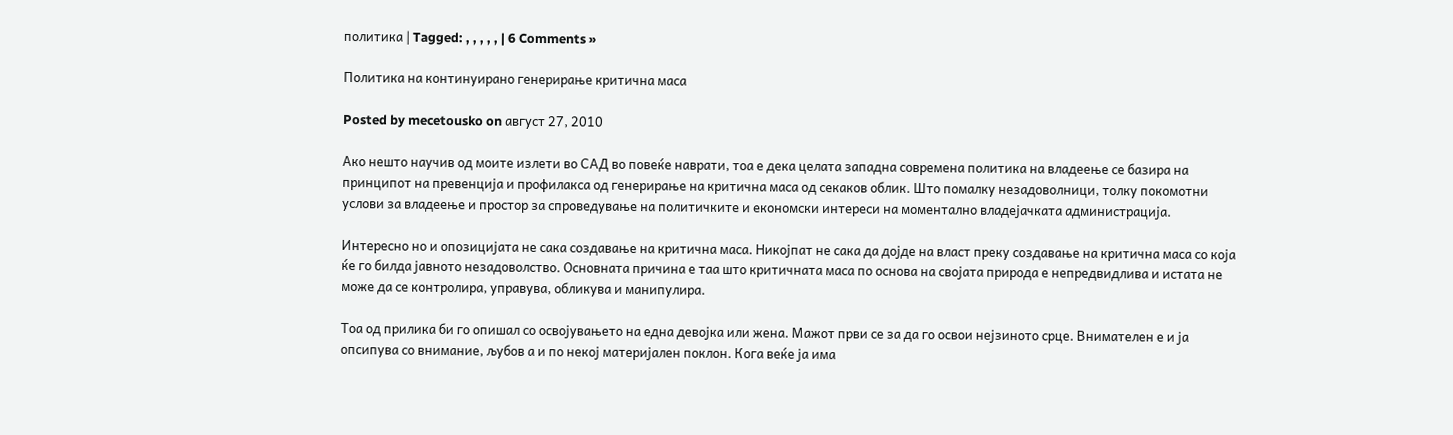политика | Tagged: , , , , , | 6 Comments »

Политика на континуирано генерирање критична маса

Posted by mecetousko on август 27, 2010

Ако нешто научив од моите излети во САД во повеќе наврати, тоа е дека целата западна современа политика на владеење се базира на принципот на превенција и профилакса од генерирање на критична маса од секаков облик. Што помалку незадоволници, толку покомотни услови за владеење и простор за спроведување на политичките и економски интереси на моментално владејачката администрација.

Интересно но и опозицијата не сака создавање на критична маса. Никојпат не сака да дојде на власт преку создавање на критична маса со која ќе го билда јавното незадоволство. Основната причина е таа што критичната маса по основа на својата природа е непредвидлива и истата не може да се контролира, управува, обликува и манипулира.

Тоа од прилика би го опишал со освојувањето на една девојка или жена. Мажот први се за да го освои нејзиното срце. Внимателен е и ја опсипува со внимание, љубов а и по некој материјален поклон. Кога веќе ја има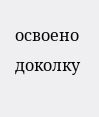освоено доколку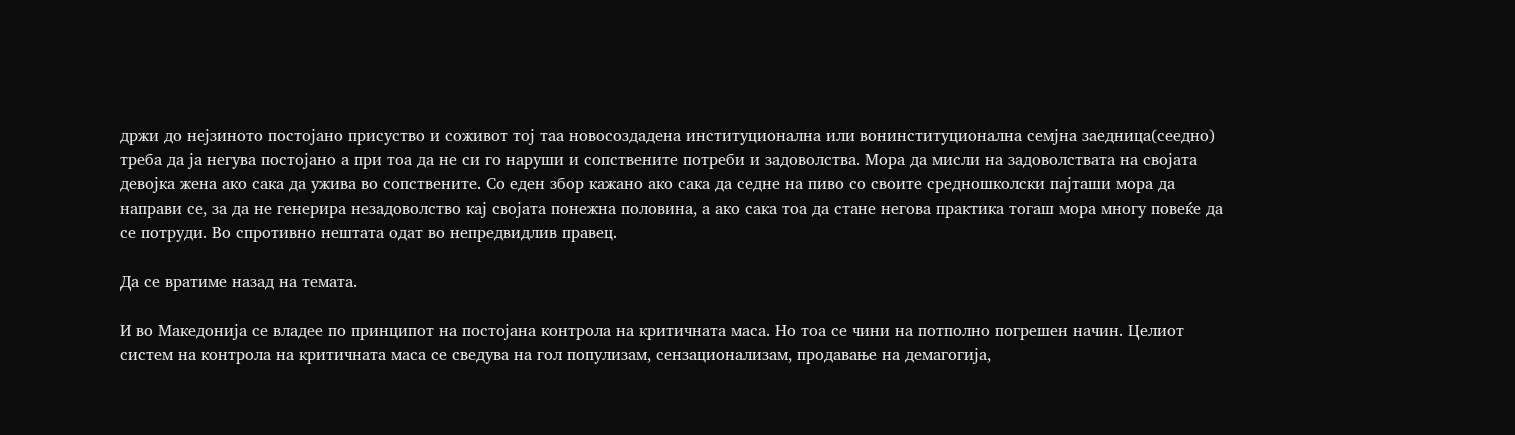држи до нејзиното постојано присуство и соживот тој таа новосоздадена институционална или вонинституционална семјна заедница(сеедно) треба да ја негува постојано а при тоа да не си го наруши и сопствените потреби и задоволства. Мора да мисли на задоволствата на својата девојка жена ако сака да ужива во сопствените. Со еден збор кажано ако сака да седне на пиво со своите средношколски пајташи мора да направи се, за да не генерира незадоволство кај својата понежна половина, а ако сака тоа да стане негова практика тогаш мора многу повеќе да се потруди. Во спротивно нештата одат во непредвидлив правец.

Да се вратиме назад на темата.

И во Македонија се владее по принципот на постојана контрола на критичната маса. Но тоа се чини на потполно погрешен начин. Целиот систем на контрола на критичната маса се сведува на гол популизам, сензационализам, продавање на демагогија,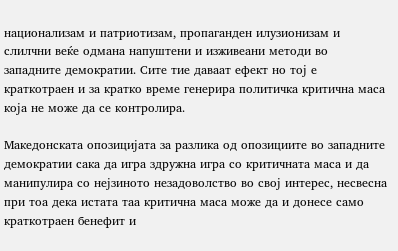национализам и патриотизам, пропаганден илузионизам и слилчни веќе одмана напуштени и изживеани методи во западните демократии. Сите тие даваат ефект но тој е краткотраен и за кратко време генерира политичка критична маса која не може да се контролира.

Македонската опозицијата за разлика од опозициите во западните демократии сака да игра здружна игра со критичната маса и да манипулира со нејзиното незадоволство во свој интерес, несвесна при тоа дека истата таа критична маса може да и донесе само краткотраен бенефит и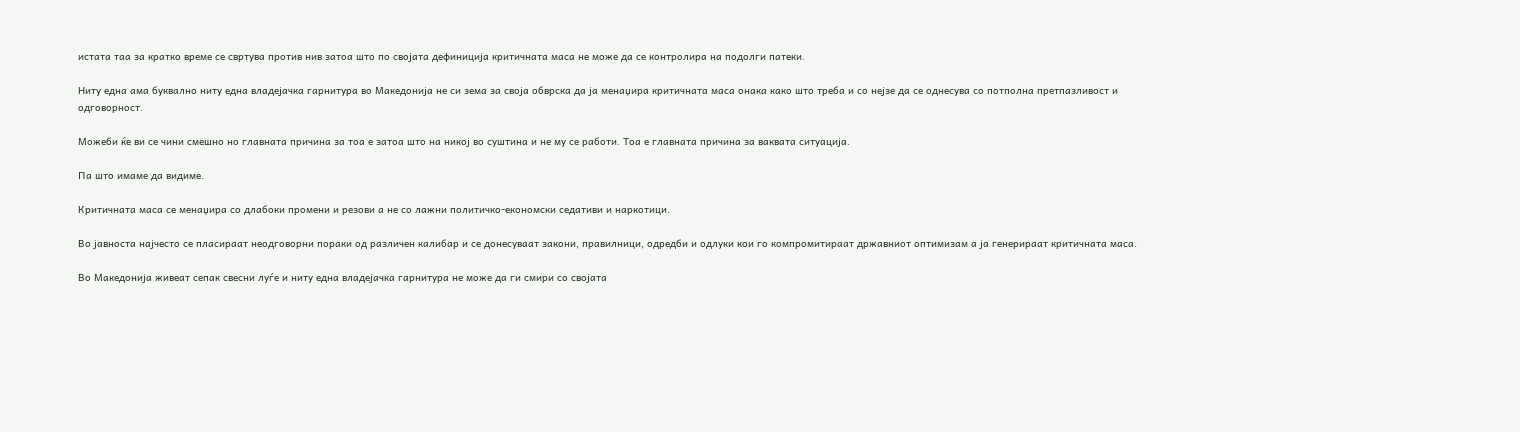истата таа за кратко време се свртува против нив затоа што по својата дефиниција критичната маса не може да се контролира на подолги патеки.

Ниту една ама буквално ниту една владејачка гарнитура во Македонија не си зема за своја обврска да ја менаџира критичната маса онака како што треба и со нејзе да се однесува со потполна претпазливост и одговорност.

Можеби ќе ви се чини смешно но главната причина за тоа е затоа што на никој во суштина и не му се работи. Тоа е главната причина за ваквата ситуација.

Па што имаме да видиме.

Критичната маса се менаџира со длабоки промени и резови а не со лажни политичко-економски седативи и наркотици.

Во јавноста најчесто се пласираат неодговорни пораки од различен калибар и се донесуваат закони, правилници, одредби и одлуки кои го компромитираат државниот оптимизам а ја генерираат критичната маса.

Во Македонија живеат сепак свесни луѓе и ниту една владејачка гарнитура не може да ги смири со својата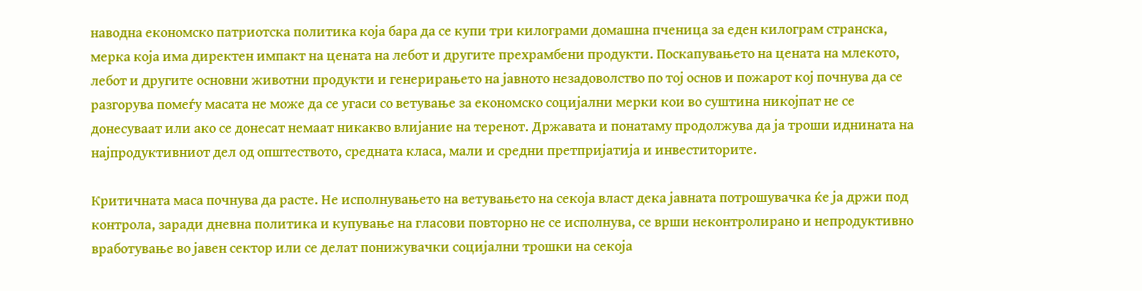наводна економско патриотска политика која бара да се купи три килограми домашна пченица за еден килограм странска, мерка која има директен импакт на цената на лебот и другите прехрамбени продукти. Поскапувањето на цената на млекото, лебот и другите основни животни продукти и генерирањето на јавното незадоволство по тој основ и пожарот кој почнува да се разгорува помеѓу масата не може да се угаси со ветување за економско социјални мерки кои во суштина никојпат не се донесуваат или ако се донесат немаат никакво влијание на теренот. Државата и понатаму продолжува да ја троши иднината на најпродуктивниот дел од општеството, средната класа, мали и средни претпријатија и инвеститорите.

Критичната маса почнува да расте. Не исполнувањето на ветувањето на секоја власт дека јавната потрошувачка ќе ја држи под контрола, заради дневна политика и купување на гласови повторно не се исполнува, се врши неконтролирано и непродуктивно вработување во јавен сектор или се делат понижувачки социјални трошки на секоја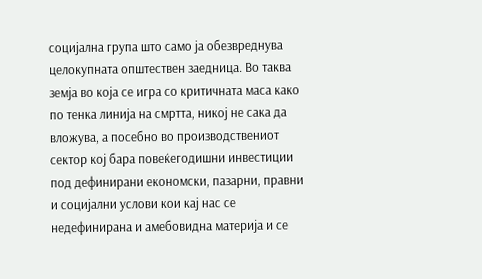социјална група што само ја обезвреднува целокупната општествен заедница. Во таква земја во која се игра со критичната маса како по тенка линија на смртта, никој не сака да вложува, а посебно во производствениот сектор кој бара повеќегодишни инвестиции под дефинирани економски, пазарни, правни и социјални услови кои кај нас се недефинирана и амебовидна материја и се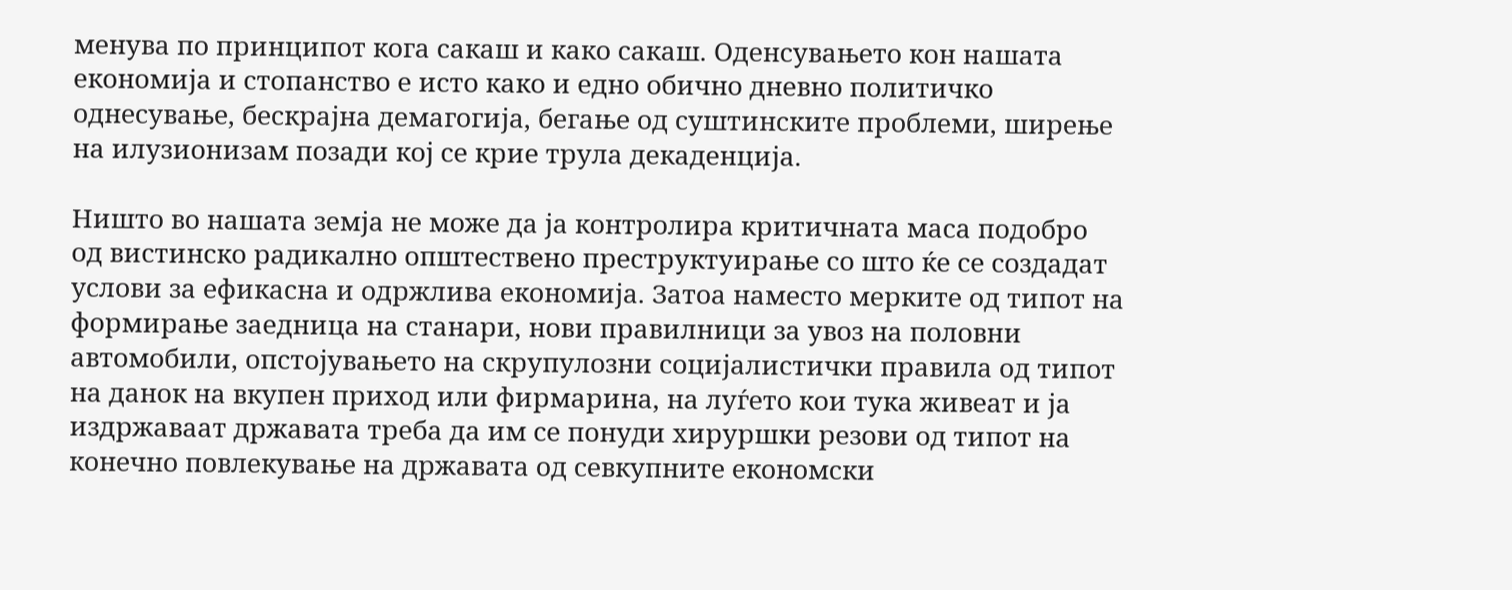менува по принципот кога сакаш и како сакаш. Оденсувањето кон нашата економија и стопанство е исто како и едно обично дневно политичко однесување, бескрајна демагогија, бегање од суштинските проблеми, ширење на илузионизам позади кој се крие трула декаденција.

Ништо во нашата земја не може да ја контролира критичната маса подобро од вистинско радикално општествено преструктуирање со што ќе се создадат услови за ефикасна и одржлива економија. Затоа наместо мерките од типот на формирање заедница на станари, нови правилници за увоз на половни автомобили, опстојувањето на скрупулозни социјалистички правила од типот на данок на вкупен приход или фирмарина, на луѓето кои тука живеат и ја издржаваат државата треба да им се понуди хируршки резови од типот на конечно повлекување на државата од севкупните економски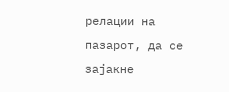релации на пазарот, да се зајакне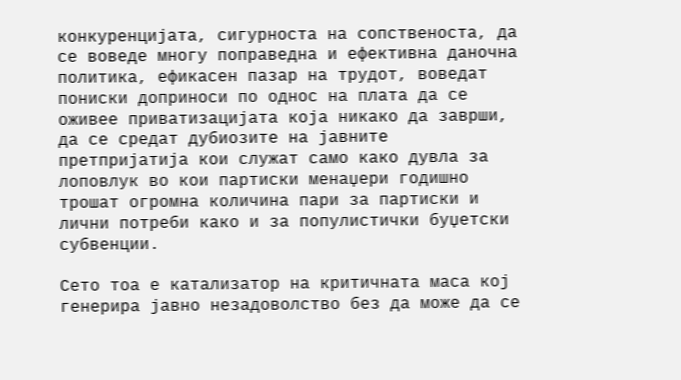конкуренцијата, сигурноста на сопственоста, да се воведе многу поправедна и ефективна даночна политика, ефикасен пазар на трудот, воведат пониски доприноси по однос на плата да се оживее приватизацијата која никако да заврши, да се средат дубиозите на јавните претпријатија кои служат само како дувла за лоповлук во кои партиски менаџери годишно трошат огромна количина пари за партиски и лични потреби како и за популистички буџетски субвенции.

Сето тоа е катализатор на критичната маса кој генерира јавно незадоволство без да може да се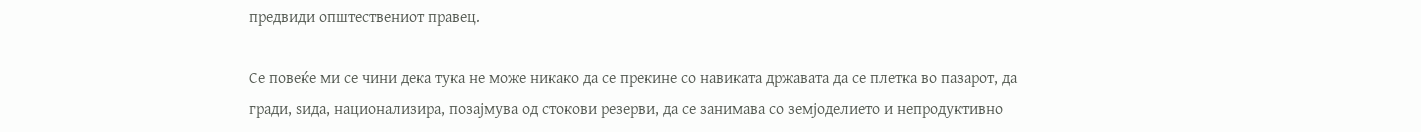предвиди општествениот правец.

Се повеќе ми се чини дека тука не може никако да се прекине со навиката државата да се плетка во пазарот, да гради, ѕида, национализира, позајмува од стокови резерви, да се занимава со земјоделието и непродуктивно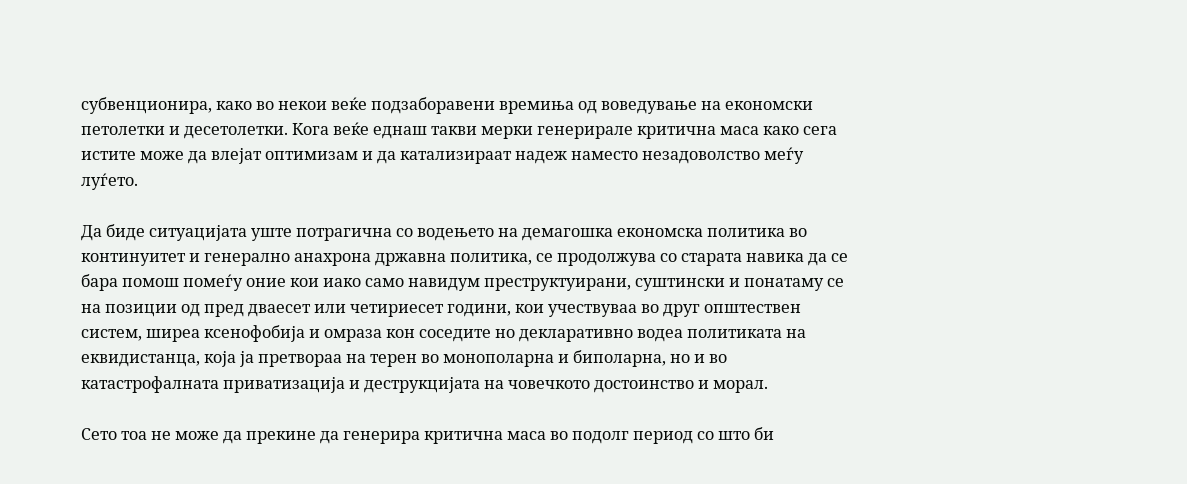субвенционира, како во некои веќе подзаборавени времиња од воведување на економски петолетки и десетолетки. Кога веќе еднаш такви мерки генерирале критична маса како сега истите може да влејат оптимизам и да катализираат надеж наместо незадоволство меѓу луѓето.

Да биде ситуацијата уште потрагична со водењето на демагошка економска политика во континуитет и генерално анахрона државна политика, се продолжува со старата навика да се бара помош помеѓу оние кои иако само навидум преструктуирани, суштински и понатаму се на позиции од пред дваесет или четириесет години, кои учествуваа во друг општествен систем, ширеа ксенофобија и омраза кон соседите но декларативно водеа политиката на еквидистанца, која ја претвораа на терен во монополарна и биполарна, но и во катастрофалната приватизација и деструкцијата на човечкото достоинство и морал.

Сето тоа не може да прекине да генерира критична маса во подолг период со што би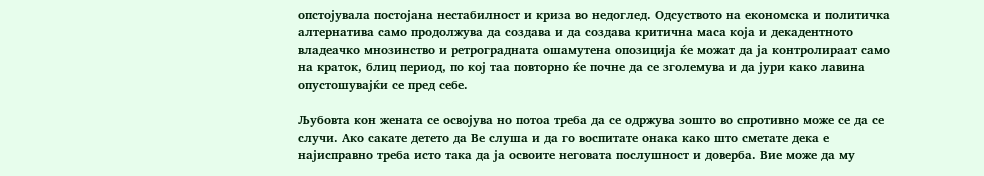опстојувала постојана нестабилност и криза во недоглед. Одсуството на економска и политичка алтернатива само продолжува да создава и да создава критична маса која и декадентното владеачко мнозинство и ретроградната ошамутена опозиција ќе можат да ја контролираат само на краток, блиц период, по кој таа повторно ќе почне да се зголемува и да јури како лавина опустошувајќи се пред себе.

Љубовта кон жената се освојува но потоа треба да се одржува зошто во спротивно може се да се случи. Ако сакате детето да Ве слуша и да го воспитате онака како што сметате дека е најисправно треба исто така да ја освоите неговата послушност и доверба. Вие може да му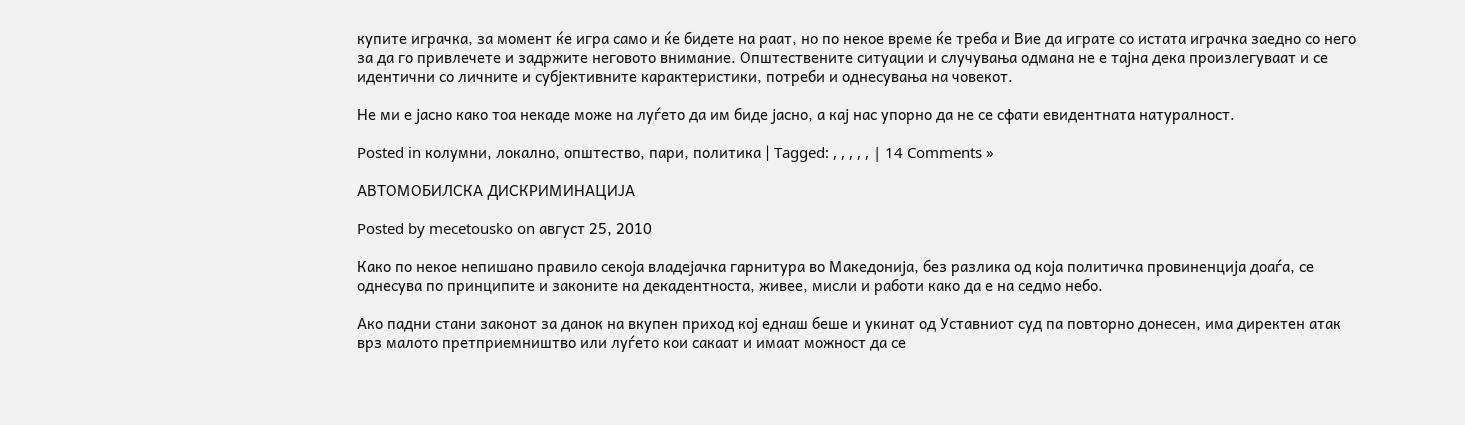купите играчка, за момент ќе игра само и ќе бидете на раат, но по некое време ќе треба и Вие да играте со истата играчка заедно со него за да го привлечете и задржите неговото внимание. Општествените ситуации и случувања одмана не е тајна дека произлегуваат и се идентични со личните и субјективните карактеристики, потреби и однесувања на човекот.

Не ми е јасно како тоа некаде може на луѓето да им биде јасно, а кај нас упорно да не се сфати евидентната натуралност.

Posted in колумни, локално, општество, пари, политика | Tagged: , , , , , | 14 Comments »

АВТОМОБИЛСКА ДИСКРИМИНАЦИЈА

Posted by mecetousko on август 25, 2010

Како по некое непишано правило секоја владејачка гарнитура во Македонија, без разлика од која политичка провиненција доаѓа, се однесува по принципите и законите на декадентноста, живее, мисли и работи како да е на седмо небо.

Ако падни стани законот за данок на вкупен приход кој еднаш беше и укинат од Уставниот суд па повторно донесен, има директен атак врз малото претприемништво или луѓето кои сакаат и имаат можност да се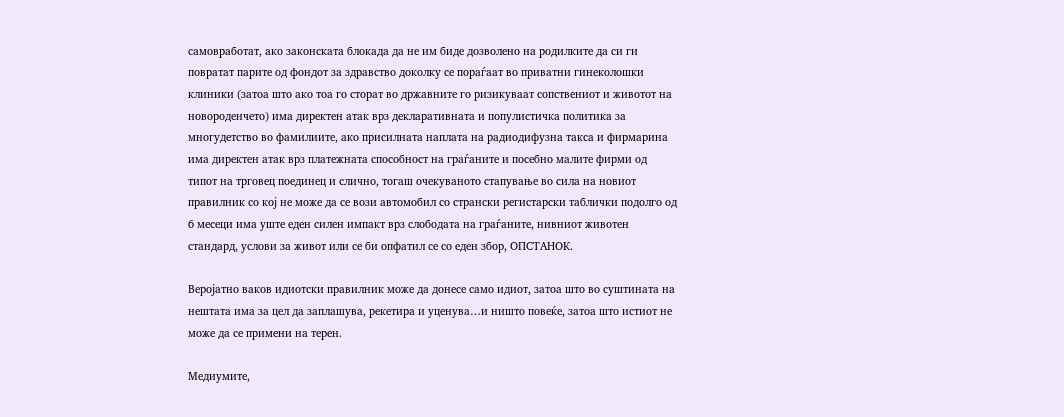самовработат, ако законската блокада да не им биде дозволено на родилките да си ги повратат парите од фондот за здравство доколку се пораѓаат во приватни гинеколошки клиники (затоа што ако тоа го сторат во државните го ризикуваат сопствениот и животот на новороденчето) има директен атак врз декларативната и популистичка политика за многудетство во фамилиите, ако присилната наплата на радиодифузна такса и фирмарина има директен атак врз платежната способност на граѓаните и посебно малите фирми од типот на трговец поединец и слично, тогаш очекуваното стапување во сила на новиот правилник со кој не може да се вози автомобил со странски регистарски таблички подолго од 6 месеци има уште еден силен импакт врз слободата на граѓаните, нивниот животен стандард, услови за живот или се би опфатил се со еден збор, ОПСТАНОК.

Веројатно ваков идиотски правилник може да донесе само идиот, затоа што во суштината на нештата има за цел да заплашува, рекетира и уценува…и ништо повеќе, затоа што истиот не може да се примени на терен.

Медиумите,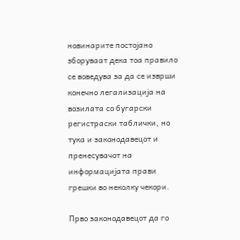новинарите постојано зборуваат дека тоа правило се воведува за да се изврши конечно легализација на возилата со бугарски регистраски таблички, но тука и законодавецот и пренесувачот на информацијата прави грешки во неколку чекори.

Прво законодавецот да го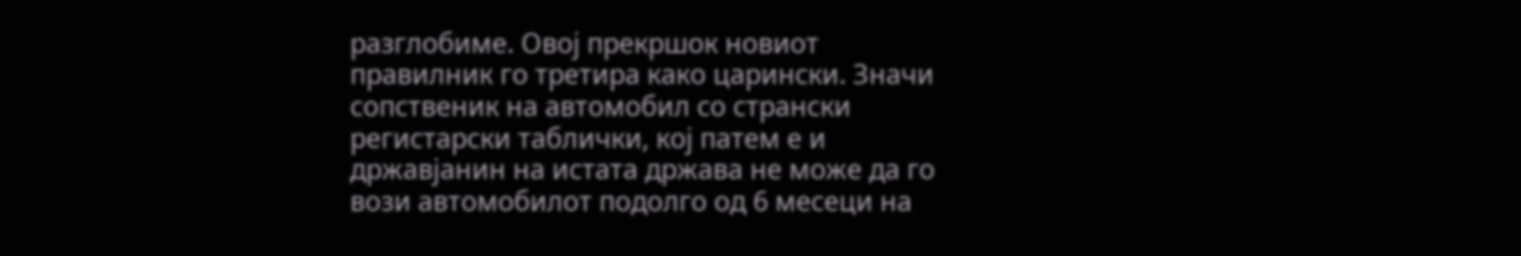разглобиме. Овој прекршок новиот правилник го третира како царински. Значи сопственик на автомобил со странски регистарски таблички, кој патем е и државјанин на истата држава не може да го вози автомобилот подолго од 6 месеци на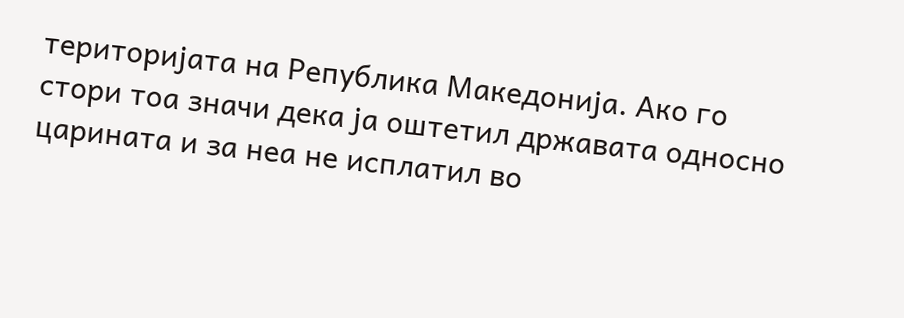територијата на Република Македонија. Ако го стори тоа значи дека ја оштетил државата односно царината и за неа не исплатил во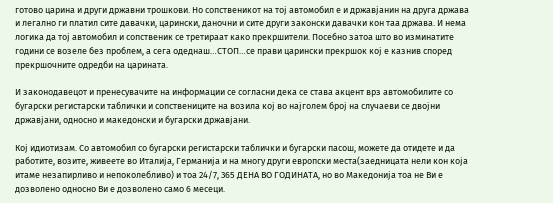готово царина и други државни трошкови. Но сопственикот на тој автомобил е и државјанин на друга држава и легално ги платил сите давачки, царински, даночни и сите други законски давачки кон таа држава. И нема логика да тој автомобил и сопственик се третираат како прекршители. Посебно затоа што во изминатите години се возеле без проблем, а сега одеднаш…СТОП…се прави царински прекршок кој е казнив според прекршочните одредби на царината.

И законодавецот и пренесувачите на информации се согласни дека се става акцент врз автомобилите со бугарски регистарски таблички и сопствениците на возила кој во најголем број на случаеви се двојни државјани, односно и македонски и бугарски државјани.

Кој идиотизам. Со автомобил со бугарски регистарски таблички и бугарски пасош, можете да отидете и да работите, возите, живеете во Италија, Германија и на многу други европски места(заедницата нели кон која итаме незапирливо и непоколебливо) и тоа 24/7, 365 ДЕНА ВО ГОДИНАТА, но во Македонија тоа не Ви е дозволено односно Ви е дозволено само 6 месеци.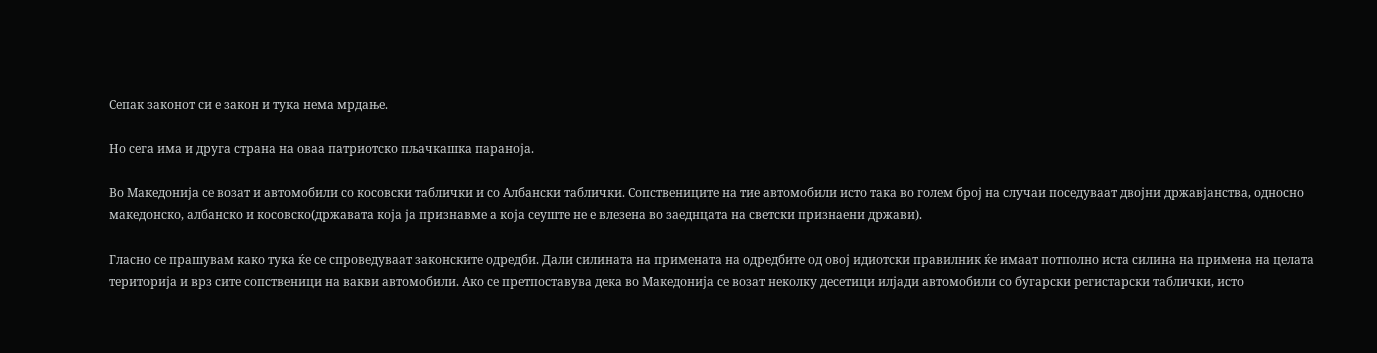Сепак законот си е закон и тука нема мрдање.

Но сега има и друга страна на оваа патриотско пљачкашка параноја.

Во Македонија се возат и автомобили со косовски таблички и со Албански таблички. Сопствениците на тие автомобили исто така во голем број на случаи поседуваат двојни државјанства, односно македонско, албанско и косовско(државата која ја признавме а која сеуште не е влезена во заеднцата на светски признаени држави).

Гласно се прашувам како тука ќе се спроведуваат законските одредби. Дали силината на примената на одредбите од овој идиотски правилник ќе имаат потполно иста силина на примена на целата територија и врз сите сопственици на вакви автомобили. Ако се претпоставува дека во Македонија се возат неколку десетици илјади автомобили со бугарски регистарски таблички, исто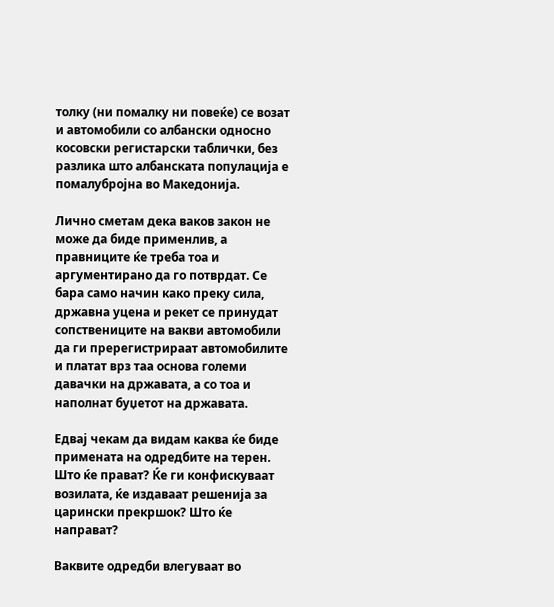толку (ни помалку ни повеќе) се возат и автомобили со албански односно косовски регистарски таблички, без разлика што албанската популација е помалубројна во Македонија.

Лично сметам дека ваков закон не може да биде применлив, а правниците ќе треба тоа и аргументирано да го потврдат. Се бара само начин како преку сила, државна уцена и рекет се принудат сопствениците на вакви автомобили да ги пререгистрираат автомобилите и платат врз таа основа големи давачки на државата, а со тоа и наполнат буџетот на државата.

Едвај чекам да видам каква ќе биде примената на одредбите на терен. Што ќе прават? Ќе ги конфискуваат возилата, ќе издаваат решенија за царински прекршок? Што ќе направат?

Ваквите одредби влегуваат во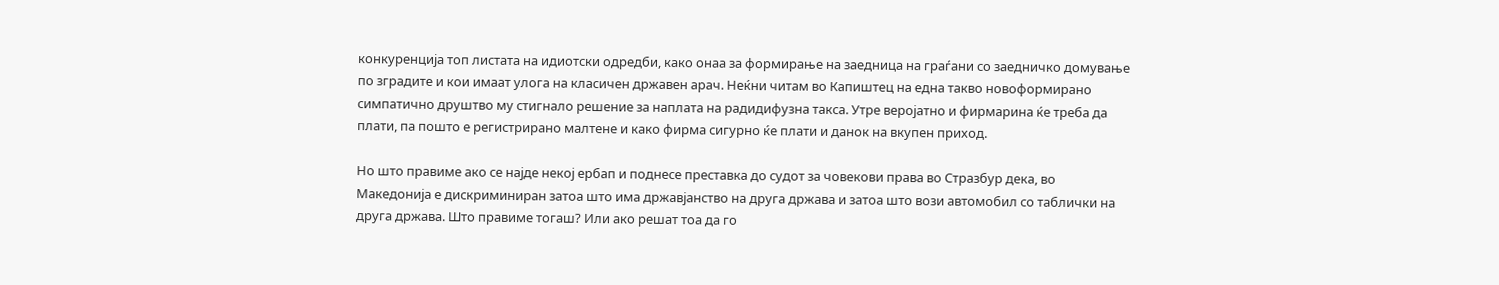конкуренција топ листата на идиотски одредби, како онаа за формирање на заедница на граѓани со заедничко домување по зградите и кои имаат улога на класичен државен арач. Неќни читам во Капиштец на една такво новоформирано симпатично друштво му стигнало решение за наплата на радидифузна такса. Утре веројатно и фирмарина ќе треба да плати, па пошто е регистрирано малтене и како фирма сигурно ќе плати и данок на вкупен приход.

Но што правиме ако се најде некој ербап и поднесе преставка до судот за човекови права во Стразбур дека, во Македонија е дискриминиран затоа што има државјанство на друга држава и затоа што вози автомобил со таблички на друга држава. Што правиме тогаш? Или ако решат тоа да го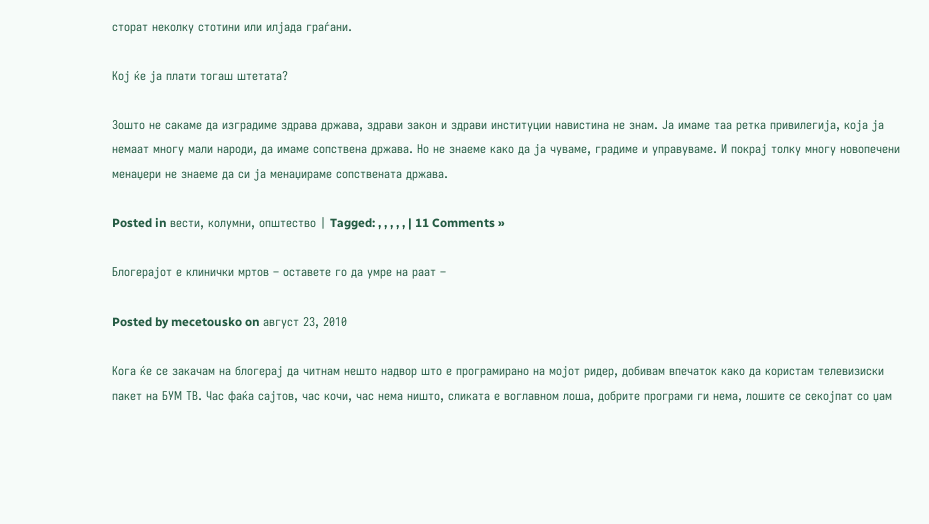сторат неколку стотини или илјада граѓани.

Кој ќе ја плати тогаш штетата?

Зошто не сакаме да изградиме здрава држава, здрави закон и здрави институции навистина не знам. Ја имаме таа ретка привилегија, која ја немаат многу мали народи, да имаме сопствена држава. Но не знаеме како да ја чуваме, градиме и управуваме. И покрај толку многу новопечени менаџери не знаеме да си ја менаџираме сопствената држава.

Posted in вести, колумни, општество | Tagged: , , , , , | 11 Comments »

Блогерајот е клинички мртов – оставете го да умре на раат –

Posted by mecetousko on август 23, 2010

Кога ќе се закачам на блогерај да читнам нешто надвор што е програмирано на мојот ридер, добивам впечаток како да користам телевизиски пакет на БУМ ТВ. Час фаќа сајтов, час кочи, час нема ништо, сликата е воглавном лоша, добрите програми ги нема, лошите се секојпат со џам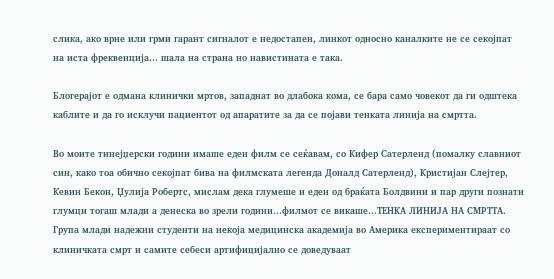слика, ако врне или грми гарант сигналот е недостапен, линкот односно каналките не се секојпат на иста фреквенција… шала на страна но навистината е така.

Блогерајот е одмана клинички мртов, западнат во длабока кома, се бара само човекот да ги одштека каблите и да го исклучи пациентот од апаратите за да се појави тенката линија на смртта.

Во моите тинејџерски години имаше еден филм се сеќавам, со Кифер Сатерленд (помалку славниот син, како тоа обично секојпат бива на филмската легенда Доналд Сатерленд), Кристијан Слејтер, Кевин Бекон, Џулија Робертс, мислам дека глумеше и еден од браќата Болдвини и пар други познати глумци тогаш млади а денеска во зрели години…филмот се викаше…ТЕНКА ЛИНИЈА НА СМРТТА. Група млади надежни студенти на некоја медицинска академија во Америка експериментираат со клиничката смрт и самите себеси артифицијално се доведуваат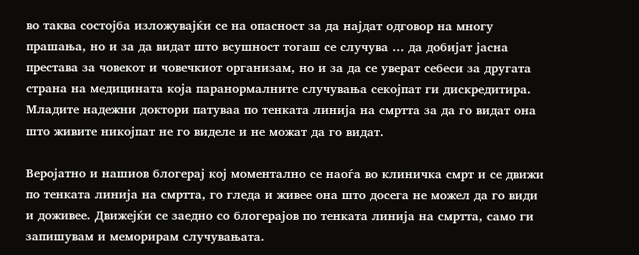во таква состојба изложувајќи се на опасност за да најдат одговор на многу прашања, но и за да видат што всушност тогаш се случува … да добијат јасна престава за човекот и човечкиот организам, но и за да се уверат себеси за другата страна на медицината која паранормалните случувања секојпат ги дискредитира. Младите надежни доктори патуваа по тенката линија на смртта за да го видат она што живите никојпат не го виделе и не можат да го видат.

Веројатно и нашиов блогерај кој моментално се наоѓа во клиничка смрт и се движи по тенката линија на смртта, го гледа и живее она што досега не можел да го види и доживее. Движејќи се заедно со блогерајов по тенката линија на смртта, само ги запишувам и меморирам случувањата.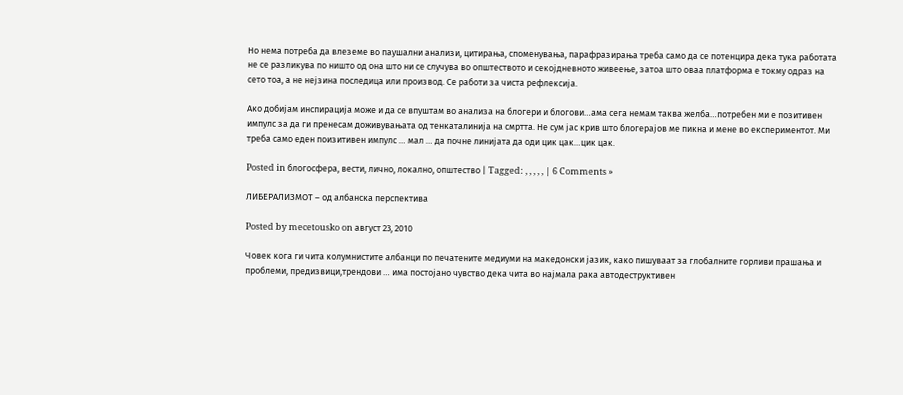Но нема потреба да влеземе во паушални анализи, цитирања, споменувања, парафразирања треба само да се потенцира дека тука работата не се разликува по ништо од она што ни се случува во општеството и секојдневното живеење, затоа што оваа платформа е токму одраз на сето тоа, а не нејзина последица или производ. Се работи за чиста рефлексија.

Ако добијам инспирација може и да се впуштам во анализа на блогери и блогови…ама сега немам таква желба…потребен ми е позитивен импулс за да ги пренесам доживувањата од тенкаталинија на смртта. Не сум јас крив што блогерајов ме пикна и мене во експериментот. Ми треба само еден поизитивен импулс … мал … да почне линијата да оди цик цак…цик цак.

Posted in блогосфера, вести, лично, локално, општество | Tagged: , , , , , | 6 Comments »

ЛИБЕРАЛИЗМОТ – од албанска перспектива

Posted by mecetousko on август 23, 2010

Човек кога ги чита колумнистите албанци по печатените медиуми на македонски јазик, како пишуваат за глобалните горливи прашања и проблеми, предизвици,трендови … има постојано чувство дека чита во најмала рака автодеструктивен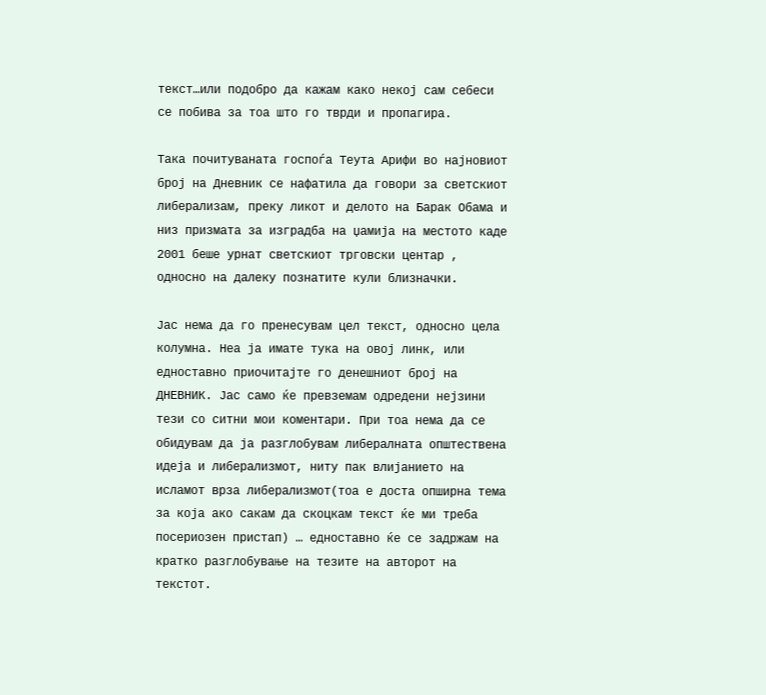текст…или подобро да кажам како некој сам себеси се побива за тоа што го тврди и пропагира.

Така почитуваната госпоѓа Теута Арифи во најновиот број на Дневник се нафатила да говори за светскиот либерализам, преку ликот и делото на Барак Обама и низ призмата за изградба на џамија на местото каде 2001 беше урнат светскиот трговски центар , односно на далеку познатите кули близначки.

Јас нема да го пренесувам цел текст, односно цела колумна. Неа ја имате тука на овој линк, или едноставно приочитајте го денешниот број на ДНЕВНИК. Јас само ќе превземам одредени нејзини тези со ситни мои коментари. При тоа нема да се обидувам да ја разглобувам либералната општествена идеја и либерализмот, ниту пак влијанието на исламот врза либерализмот(тоа е доста опширна тема за која ако сакам да скоцкам текст ќе ми треба посериозен пристап) … едноставно ќе се задржам на кратко разглобување на тезите на авторот на текстот.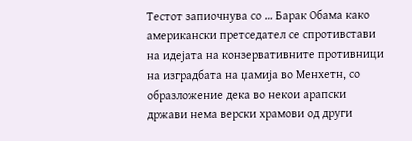Тестот запиочнува со … Барак Обама како американски претседател се спротивстави на идејата на конзервативните противници на изградбата на џамија во Менхетн, со образложение дека во некои арапски држави нема верски храмови од други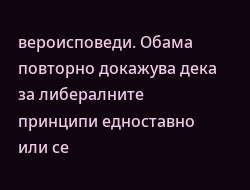вероисповеди. Обама повторно докажува дека за либералните принципи едноставно или се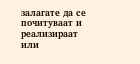залагате да се почитуваат и реализираат или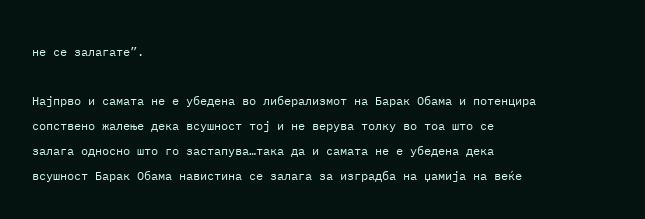не се залагате”.

Најпрво и самата не е убедена во либерализмот на Барак Обама и потенцира сопствено жалење дека всушност тој и не верува толку во тоа што се залага односно што го застапува…така да и самата не е убедена дека всушност Барак Обама навистина се залага за изградба на џамија на веќе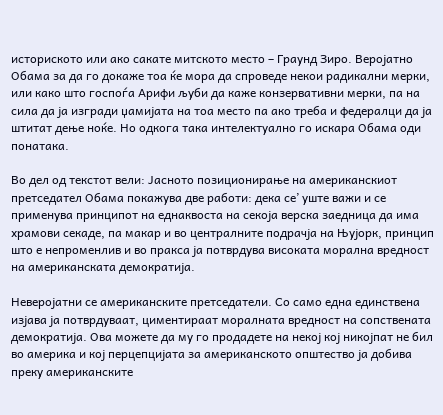историското или ако сакате митското место – Граунд Зиро. Веројатно Обама за да го докаже тоа ќе мора да спроведе некои радикални мерки, или како што госпоѓа Арифи љуби да каже конзервативни мерки, па на сила да ја изгради џамијата на тоа место па ако треба и федералци да ја штитат дење ноќе. Но одкога така интелектуално го искара Обама оди понатака.

Во дел од текстот вели: Јасното позиционирање на американскиот претседател Обама покажува две работи: дека се’ уште важи и се применува принципот на еднаквоста на секоја верска заедница да има храмови секаде, па макар и во централните подрачја на Њујорк, принцип што е непроменлив и во пракса ја потврдува високата морална вредност на американската демократија.

Неверојатни се американските претседатели. Со само една единствена изјава ја потврдуваат, циментираат моралната вредност на сопствената демократија. Ова можете да му го продадете на некој кој никојпат не бил во америка и кој перцепцијата за американското општество ја добива преку американските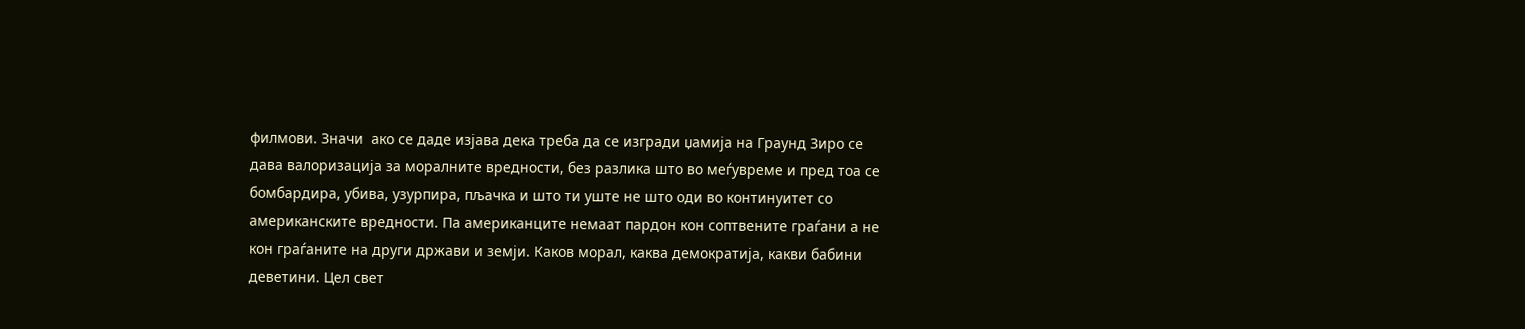филмови. Значи  ако се даде изјава дека треба да се изгради џамија на Граунд Зиро се дава валоризација за моралните вредности, без разлика што во меѓувреме и пред тоа се бомбардира, убива, узурпира, пљачка и што ти уште не што оди во континуитет со американските вредности. Па американците немаат пардон кон соптвените граѓани а не кон граѓаните на други држави и земји. Каков морал, каква демократија, какви бабини деветини. Цел свет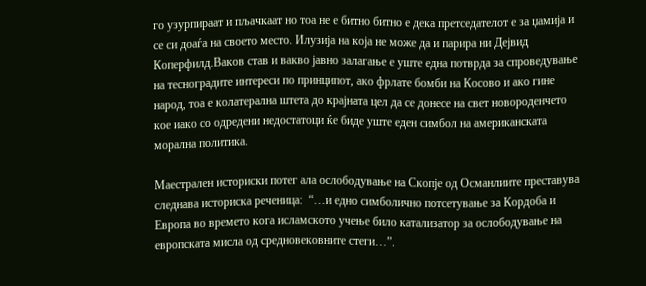го узурпираат и пљачкаат но тоа не е битно битно е дека претседателот е за џамија и се си доаѓа на своето место. Илузија на која не може да и парира ни Дејвид Коперфилд.Ваков став и вакво јавно залагање е уште една потврда за спроведување на тесноградите интереси по принципот, ако фрлате бомби на Косово и ако гине народ, тоа е колатерална штета до крајната цел да се донесе на свет новороденчето кое иако со одредени недостатоци ќе биде уште еден симбол на американската морална политика.

Маестрален историски потег ала ослободување на Скопје од Османлиите преставува следнава историска реченица:  “…и едно симболично потсетување за Кордоба и Европа во времето кога исламското учење било катализатор за ослободување на европската мисла од средновековните стеги…”.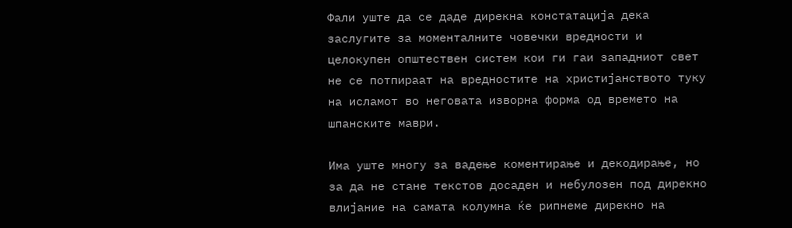Фали уште да се даде дирекна констатација дека заслугите за моменталните човечки вредности и целокупен општествен систем кои ги гаи западниот свет не се потпираат на вредностите на христијанството туку на исламот во неговата изворна форма од времето на шпанските маври.

Има уште многу за вадење коментирање и декодирање, но за да не стане текстов досаден и небулозен под дирекно влијание на самата колумна ќе рипнеме дирекно на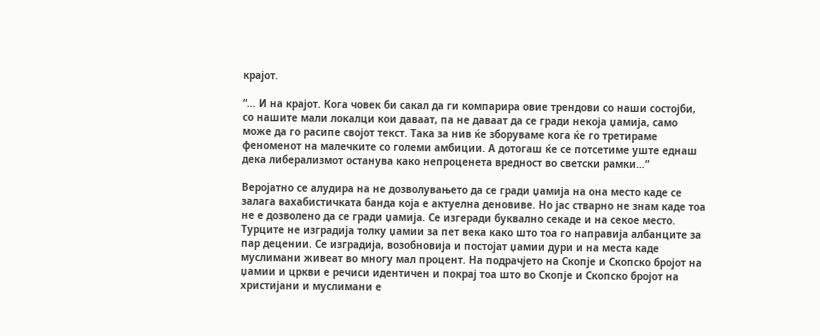крајот.

“… И на крајот. Кога човек би сакал да ги компарира овие трендови со наши состојби, со нашите мали локалци кои даваат, па не даваат да се гради некоја џамија, само може да го расипе својот текст. Така за нив ќе зборуваме кога ќе го третираме феноменот на малечките со големи амбиции. А дотогаш ќе се потсетиме уште еднаш дека либерализмот останува како непроценета вредност во светски рамки…”

Веројатно се алудира на не дозволувањето да се гради џамија на она место каде се залага вахабистичката банда која е актуелна деновиве. Но јас стварно не знам каде тоа не е дозволено да се гради џамија. Се изгеради буквално секаде и на секое место. Турците не изградија толку џамии за пет века како што тоа го направија албанците за пар децении. Се изградија, возобновија и постојат џамии дури и на места каде муслимани живеат во многу мал процент. На подрачјето на Скопје и Скопско бројот на џамии и цркви е речиси идентичен и покрај тоа што во Скопје и Скопско бројот на христијани и муслимани е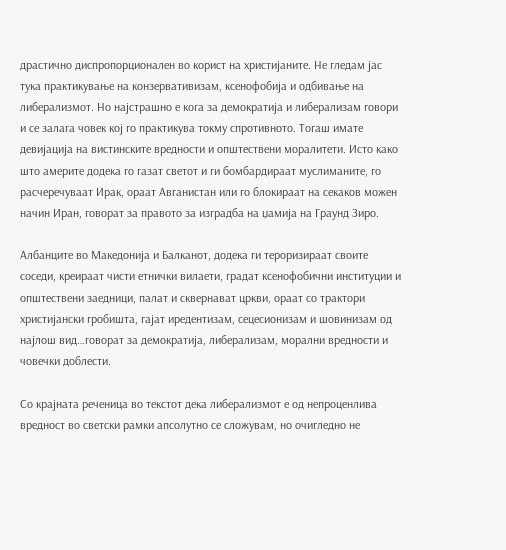драстично диспропорционален во корист на христијаните. Не гледам јас тука практикување на конзервативизам, ксенофобија и одбивање на либерализмот. Но најстрашно е кога за демократија и либерализам говори и се залага човек кој го практикува токму спротивното. Тогаш имате девијација на вистинските вредности и општествени моралитети. Исто како што америте додека го газат светот и ги бомбардираат муслиманите, го расчеречуваат Ирак, ораат Авганистан или го блокираат на секаков можен начин Иран, говорат за правото за изградба на џамија на Граунд Зиро.

Албанците во Македонија и Балканот, додека ги тероризираат своите соседи, креираат чисти етнички вилаети, градат ксенофобични институции и општествени заедници, палат и сквернават цркви, ораат со трактори христијански гробишта, гајат иредентизам, сецесионизам и шовинизам од најлош вид…говорат за демократија, либерализам, морални вредности и човечки доблести.

Со крајната реченица во текстот дека либерализмот е од непроценлива вредност во светски рамки апсолутно се сложувам, но очигледно не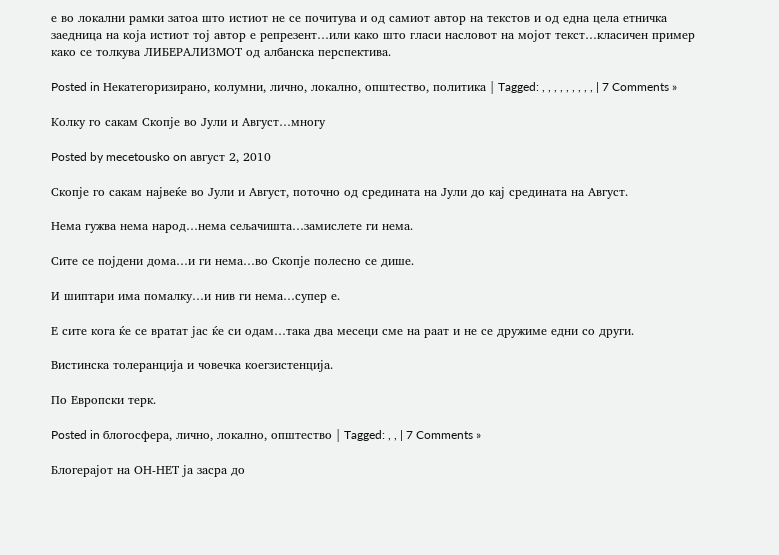е во локални рамки затоа што истиот не се почитува и од самиот автор на текстов и од една цела етничка заедница на која истиот тој автор е репрезент…или како што гласи насловот на мојот текст…класичен пример како се толкува ЛИБЕРАЛИЗМОТ од албанска перспектива.

Posted in Некатегоризирано, колумни, лично, локално, општество, политика | Tagged: , , , , , , , , , | 7 Comments »

Колку го сакам Скопје во Јули и Август…многу

Posted by mecetousko on август 2, 2010

Скопје го сакам највеќе во Јули и Август, поточно од средината на Јули до кај средината на Август.

Нема гужва нема народ…нема сељачишта…замислете ги нема.

Сите се појдени дома…и ги нема…во Скопје полесно се дише.

И шиптари има помалку…и нив ги нема…супер е.

Е сите кога ќе се вратат јас ќе си одам…така два месеци сме на раат и не се дружиме едни со други.

Вистинска толеранција и човечка коегзистенција.

По Европски терк.

Posted in блогосфера, лично, локално, општество | Tagged: , , | 7 Comments »

Блогерајот на ОН-НЕТ ја засра до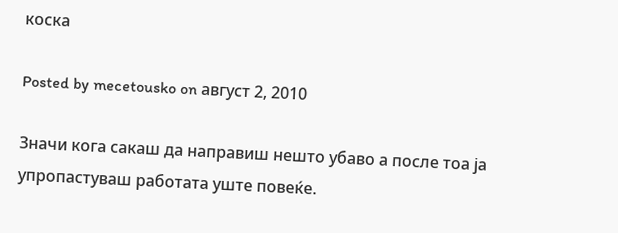коска

Posted by mecetousko on август 2, 2010

Значи кога сакаш да направиш нешто убаво а после тоа ја упропастуваш работата уште повеќе.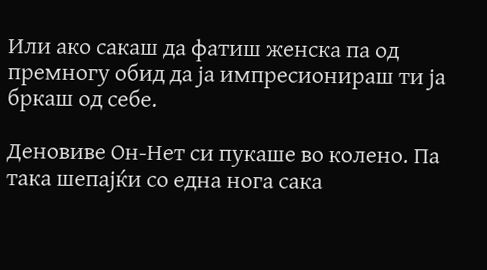Или ако сакаш да фатиш женска па од премногу обид да ја импресионираш ти ја бркаш од себе.

Деновиве Он-Нет си пукаше во колено. Па така шепајќи со една нога сака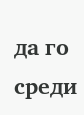да го среди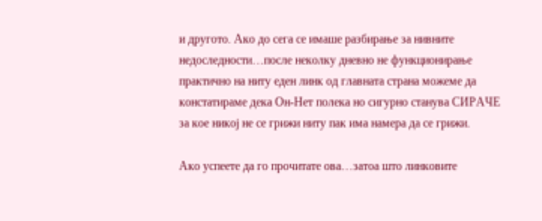и другото. Ако до сега се имаше разбирање за нивните недоследности…после неколку дневно не функционирање практично на ниту еден линк од главната страна можеме да констатираме дека Он-Нет полека но сигурно станува СИРАЧЕ за кое никој не се грижи ниту пак има намера да се грижи.

Ако успеете да го прочитате ова…затоа што линковите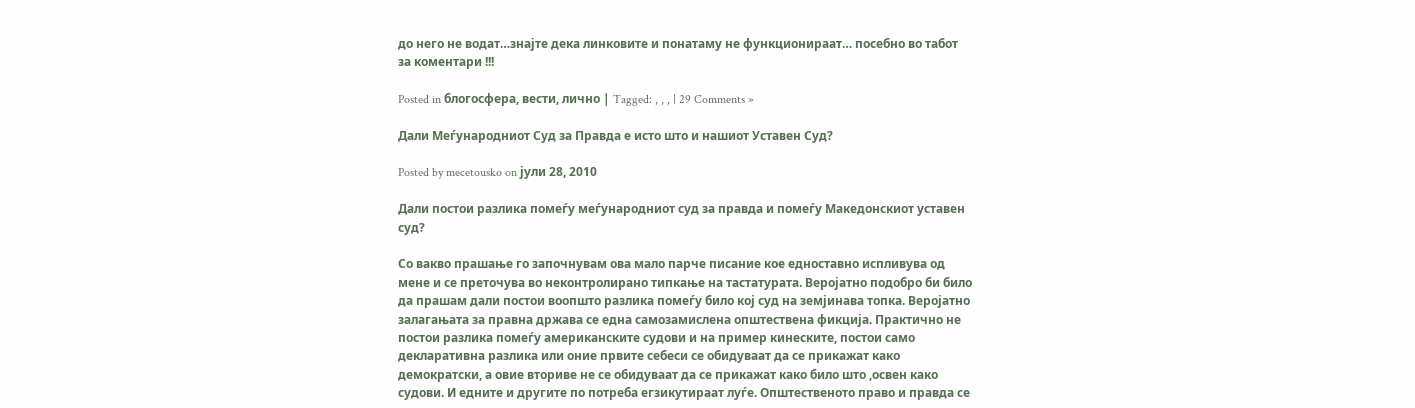до него не водат…знајте дека линковите и понатаму не функционираат… посебно во табот за коментари !!!

Posted in блогосфера, вести, лично | Tagged: , , , | 29 Comments »

Дали Меѓународниот Суд за Правда е исто што и нашиот Уставен Суд?

Posted by mecetousko on јули 28, 2010

Дали постои разлика помеѓу меѓународниот суд за правда и помеѓу Македонскиот уставен суд?

Со вакво прашање го започнувам ова мало парче писание кое едноставно испливува од мене и се преточува во неконтролирано типкање на тастатурата. Веројатно подобро би било да прашам дали постои воопшто разлика помеѓу било кој суд на земјинава топка. Веројатно залагањата за правна држава се една самозамислена општествена фикција. Практично не постои разлика помеѓу американските судови и на пример кинеските, постои само декларативна разлика или оние првите себеси се обидуваат да се прикажат како демократски, а овие вториве не се обидуваат да се прикажат како било што ,освен како судови. И едните и другите по потреба егзикутираат луѓе. Општественото право и правда се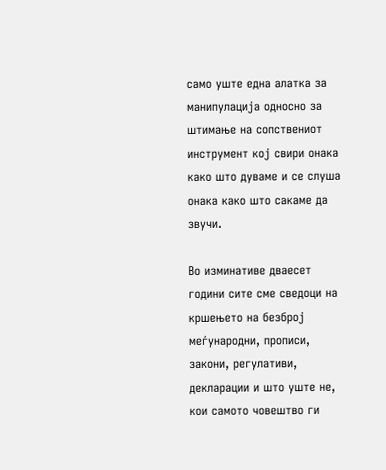само уште една алатка за манипулација односно за штимање на сопствениот инструмент кој свири онака како што дуваме и се слуша онака како што сакаме да звучи.

Во изминативе дваесет години сите сме сведоци на кршењето на безброј меѓународни, прописи, закони, регулативи, декларации и што уште не, кои самото човештво ги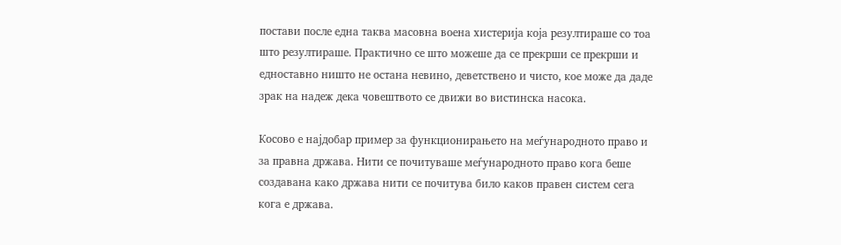постави после една таква масовна воена хистерија која резултираше со тоа што резултираше. Практично се што можеше да се прекрши се прекрши и едноставно ништо не остана невино, деветствено и чисто, кое може да даде зрак на надеж дека човештвото се движи во вистинска насока.

Косово е најдобар пример за функционирањето на меѓународното право и за правна држава. Нити се почитуваше меѓународното право кога беше создавана како држава нити се почитува било каков правен систем сега кога е држава.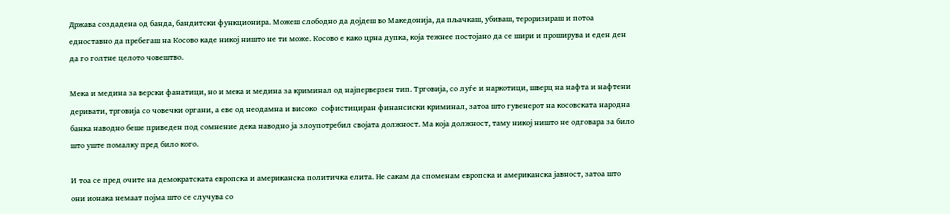Држава создадена од банда, бандитски функционира. Можеш слободно да дојдеш во Македонија, да пљачкаш, убиваш, тероризираш и потоа едноставно да пребегаш на Косово каде никој ништо не ти може. Косово е како црна дупка, која тежнее постојано да се шири и проширува и еден ден да го голтне целото човештво.

Мека и медина за верски фанатици, но и мека и медина за криминал од најперверзен тип. Трговија, со луѓе и наркотици, шверц на нафта и нафтени деривати, трговија со човечки органи, а еве од неодамна и високо  софистициран финансиски криминал, затоа што гувенерот на косовската народна банка наводно беше приведен под сомнение дека наводно ја злоупотребил својата должност. Ма која должност, таму никој ништо не одговара за било што уште помалку пред било кого.

И тоа се пред очите на демократската европска и американска политичка елита. Не сакам да споменам европска и американска јавност, затоа што они ионака немаат појма што се случува со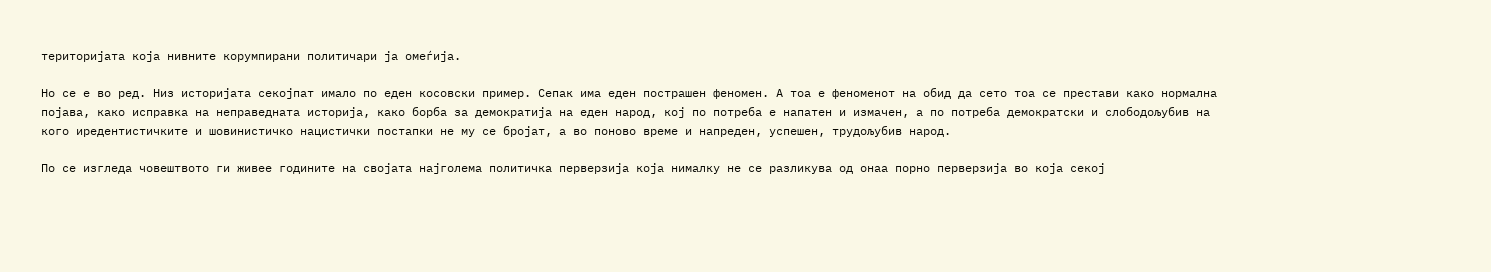територијата која нивните корумпирани политичари ја омеѓија.

Но се е во ред. Низ историјата секојпат имало по еден косовски пример. Сепак има еден пострашен феномен. А тоа е феноменот на обид да сето тоа се престави како нормална појава, како исправка на неправедната историја, како борба за демократија на еден народ, кој по потреба е напатен и измачен, а по потреба демократски и слободољубив на кого иредентистичките и шовинистичко нацистички постапки не му се бројат, а во поново време и напреден, успешен, трудољубив народ.

По се изгледа човештвото ги живее годините на својата најголема политичка перверзија која нималку не се разликува од онаа порно перверзија во која секој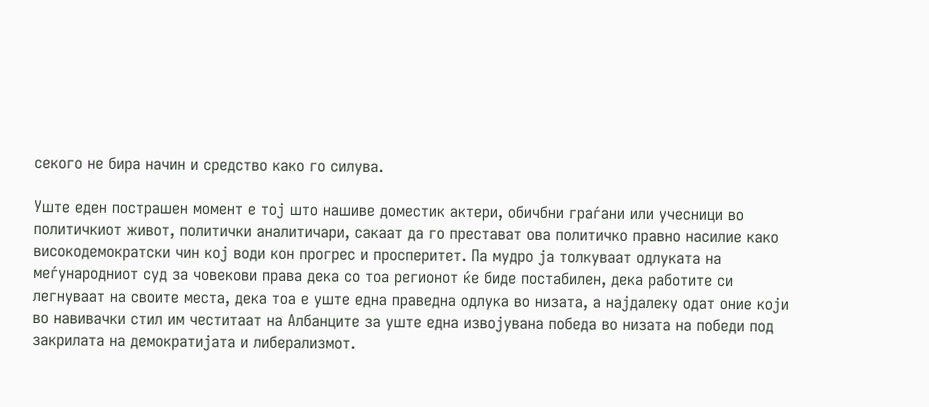секого не бира начин и средство како го силува.

Уште еден пострашен момент е тој што нашиве доместик актери, обичбни граѓани или учесници во политичкиот живот, политички аналитичари, сакаат да го престават ова политичко правно насилие како високодемократски чин кој води кон прогрес и просперитет. Па мудро ја толкуваат одлуката на меѓународниот суд за човекови права дека со тоа регионот ќе биде постабилен, дека работите си легнуваат на своите места, дека тоа е уште една праведна одлука во низата, а најдалеку одат оние који во навивачки стил им честитаат на Албанците за уште една извојувана победа во низата на победи под закрилата на демократијата и либерализмот.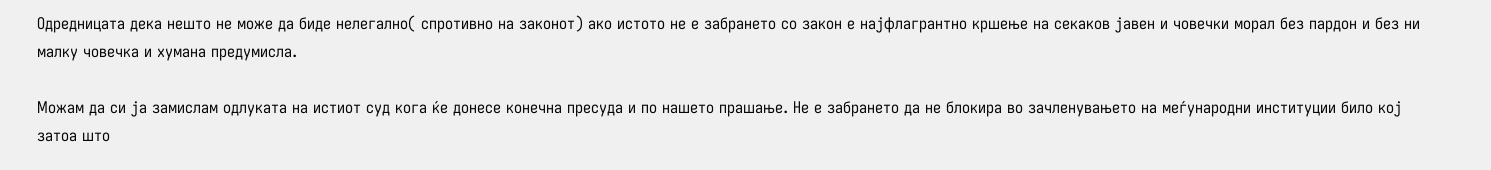Одредницата дека нешто не може да биде нелегално( спротивно на законот) ако истото не е забрането со закон е најфлагрантно кршење на секаков јавен и човечки морал без пардон и без ни малку човечка и хумана предумисла.

Можам да си ја замислам одлуката на истиот суд кога ќе донесе конечна пресуда и по нашето прашање. Не е забрането да не блокира во зачленувањето на меѓународни институции било кој затоа што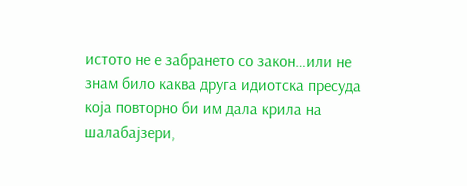истото не е забрането со закон…или не знам било каква друга идиотска пресуда која повторно би им дала крила на шалабајзери,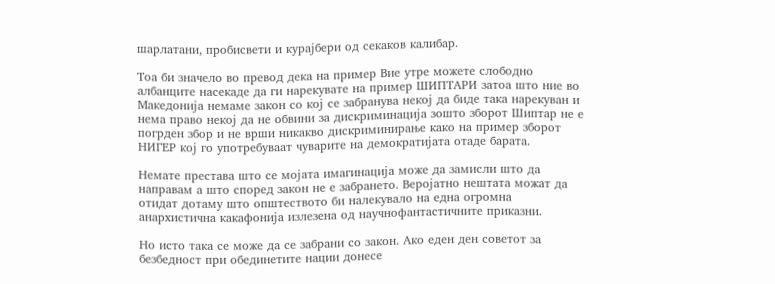шарлатани, пробисвети и курајбери од секаков калибар.

Тоа би значело во превод дека на пример Вие утре можете слободно албанците насекаде да ги нарекувате на пример ШИПТАРИ затоа што ние во Македонија немаме закон со кој се забранува некој да биде така нарекуван и нема право некој да не обвини за дискриминација зошто зборот Шиптар не е погрден збор и не врши никакво дискриминирање како на пример зборот НИГЕР кој го употребуваат чуварите на демократијата отаде барата.

Немате престава што се мојата имагинација може да замисли што да направам а што според закон не е забрането. Веројатно нештата можат да отидат дотаму што општеството би налекувало на една огромна анархистична какафонија излезена од научнофантастичните приказни.

Но исто така се може да се забрани со закон. Ако еден ден советот за безбедност при обединетите нации донесе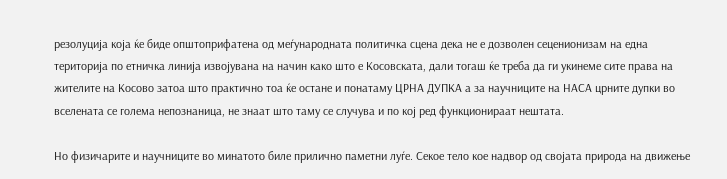резолуција која ќе биде општоприфатена од меѓународната политичка сцена дека не е дозволен сеценионизам на една територија по етничка линија извојувана на начин како што е Косовската, дали тогаш ќе треба да ги укинеме сите права на жителите на Косово затоа што практично тоа ќе остане и понатаму ЦРНА ДУПКА а за научниците на НАСА црните дупки во вселената се голема непознаница, не знаат што таму се случува и по кој ред функционираат нештата.

Но физичарите и научниците во минатото биле прилично паметни луѓе. Секое тело кое надвор од својата природа на движење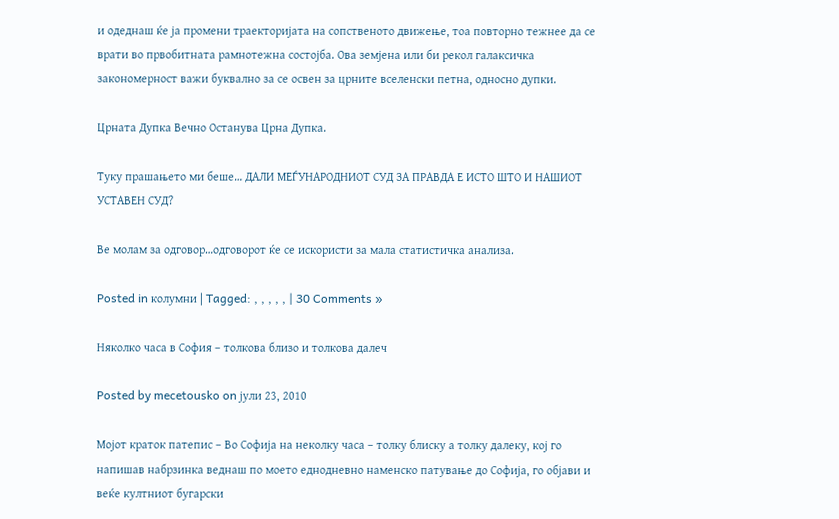и одеднаш ќе ја промени траекторијата на сопственото движење, тоа повторно тежнее да се врати во првобитната рамнотежна состојба. Ова земјена или би рекол галаксичка закономерност важи буквално за се освен за црните вселенски петна, односно дупки.

Црната Дупка Вечно Останува Црна Дупка.

Туку прашањето ми беше… ДАЛИ МЕЃУНАРОДНИОТ СУД ЗА ПРАВДА Е ИСТО ШТО И НАШИОТ УСТАВЕН СУД?

Ве молам за одговор…одговорот ќе се искористи за мала статистичка анализа.

Posted in колумни | Tagged: , , , , , | 30 Comments »

Няколко часа в София – толкова близо и толкова далеч

Posted by mecetousko on јули 23, 2010

Мојот краток патепис – Во Софија на неколку часа – толку блиску а толку далеку, кој го напишав набрзинка веднаш по моето еднодневно наменско патување до Софија, го објави и веќе култниот бугарски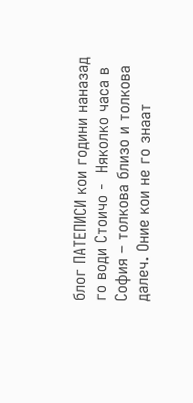блог ПАТЕПИСИ кои години наназад го води Стоичо -  Няколко часа в София – толкова близо и толкова далеч. Оние кои не го знаат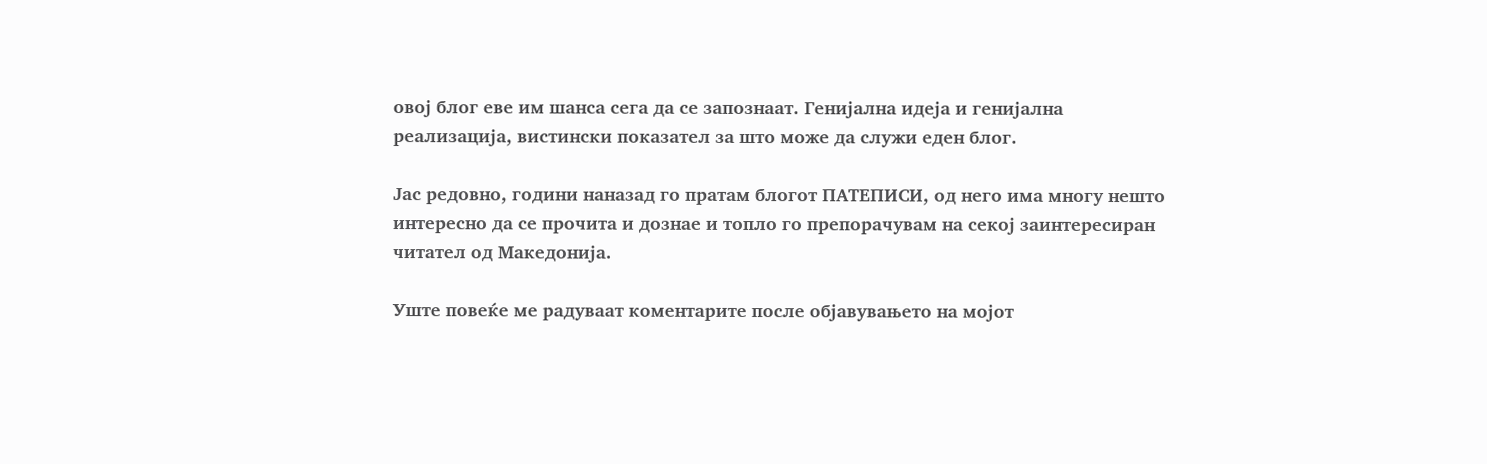овој блог еве им шанса сега да се запознаат. Генијална идеја и генијална реализација, вистински показател за што може да служи еден блог.

Јас редовно, години наназад го пратам блогот ПАТЕПИСИ, од него има многу нешто интересно да се прочита и дознае и топло го препорачувам на секој заинтересиран читател од Македонија.

Уште повеќе ме радуваат коментарите после објавувањето на мојот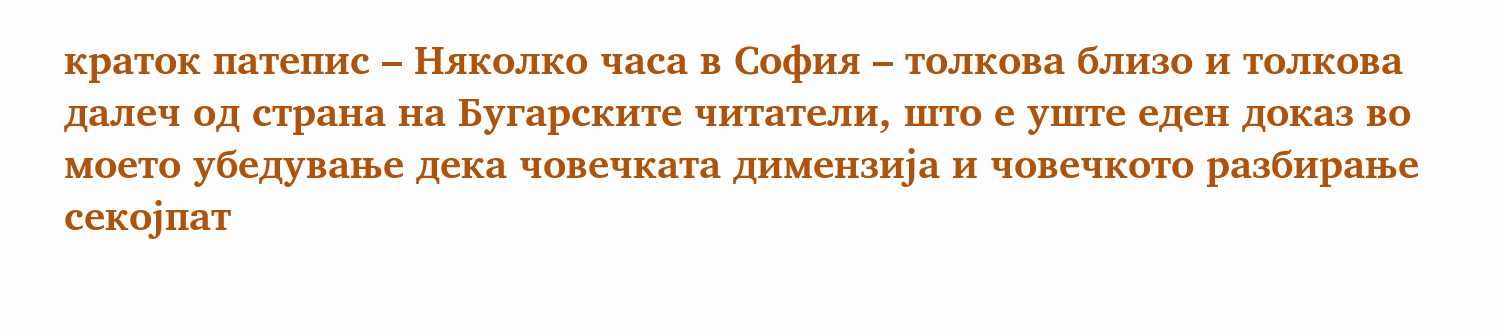краток патепис – Няколко часа в София – толкова близо и толкова далеч од страна на Бугарските читатели, што е уште еден доказ во моето убедување дека човечката димензија и човечкото разбирање секојпат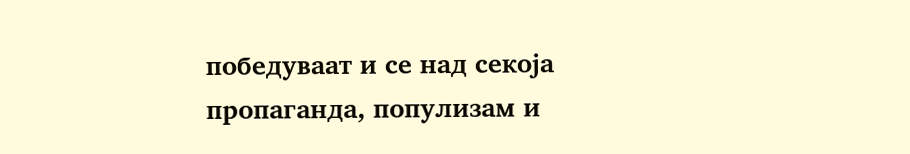победуваат и се над секоја пропаганда, популизам и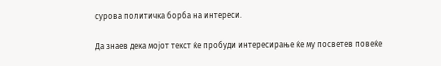сурова политичка борба на интереси.

Да знаев дека мојот текст ќе пробуди интересирање ќе му посветев повеќе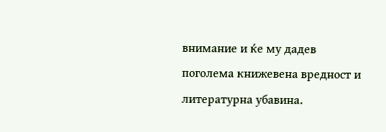внимание и ќе му дадев поголема книжевена вредност и литературна убавина.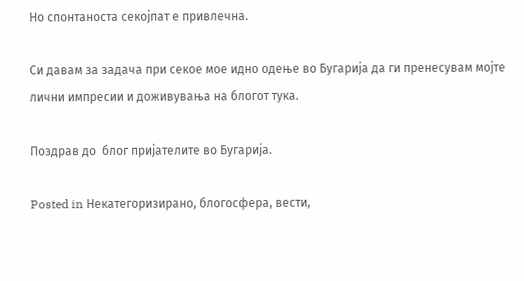Но спонтаноста секојпат е привлечна.

Си давам за задача при секое мое идно одење во Бугарија да ги пренесувам мојте лични импресии и доживувања на блогот тука.

Поздрав до  блог пријателите во Бугарија.

Posted in Некатегоризирано, блогосфера, вести,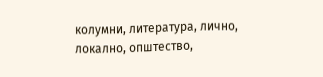колумни, литература, лично, локално, општество,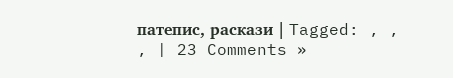патепис, раскази | Tagged: , , , | 23 Comments »